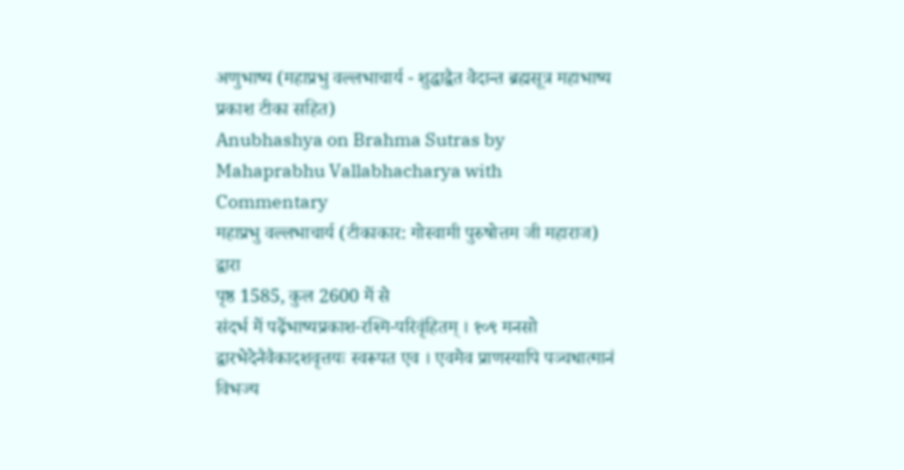अणुभाष्य (महाप्रभु वल्लभाचार्य - शुद्धाद्वैत वेदान्त ब्रह्मसूत्र महाभाष्य प्रकाश टीका सहित)
Anubhashya on Brahma Sutras by Mahaprabhu Vallabhacharya with Commentary
महाप्रभु वल्लभाचार्य (टीकाकार: गोस्वामी पुरुषोत्तम जी महाराज) द्वारा
पृष्ठ 1585, कुल 2600 में से
संदर्भ में पढ़ेंभाष्यप्रकाश-रश्मि-परिवृंहितम् । १०९ मनसो द्वारभेदेनैवैकादशवृत्तयः स्वरूपत एव । एवमेव प्राणस्यापि पञ्चधात्मानं विभज्य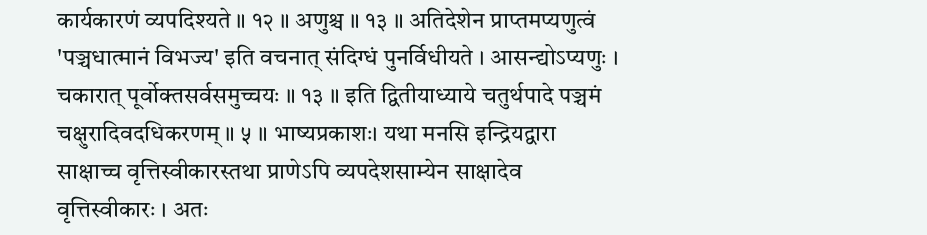कार्यकारणं व्यपदिश्यते ॥ १२ ॥ अणुश्च ॥ १३ ॥ अतिदेशेन प्राप्तमप्यणुत्वं 'पञ्चधात्मानं विभज्य' इति वचनात् संदिग्धं पुनर्विधीयते । आसन्द्योऽप्यणुः । चकारात् पूर्वोक्तसर्वसमुच्चयः ॥ १३ ॥ इति द्वितीयाध्याये चतुर्थपादे पञ्चमं चक्षुरादिवदधिकरणम् ॥ ५ ॥ भाष्यप्रकाशः। यथा मनसि इन्द्रियद्वारा साक्षाच्च वृत्तिस्वीकारस्तथा प्राणेऽपि व्यपदेशसाम्येन साक्षादेव वृत्तिस्वीकारः । अतः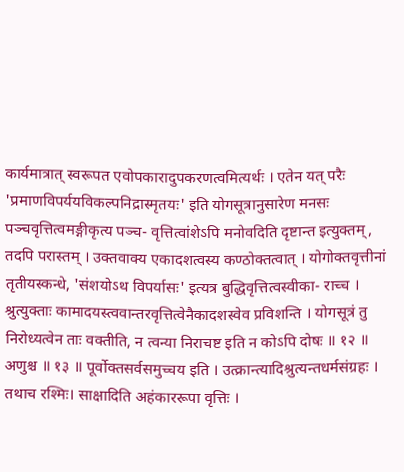कार्यमात्रात् स्वरूपत एवोपकारादुपकरणत्वमित्यर्थः । एतेन यत् परैः 'प्रमाणविपर्ययविकल्पनिद्रास्मृतयः' इति योगसूत्रानुसारेण मनसः पञ्चवृत्तित्वमङ्गीकृत्य पञ्च- वृत्तित्वांशेऽपि मनोवदिति दृष्टान्त इत्युक्तम्, तदपि परास्तम् । उक्तवाक्य एकादशत्वस्य कण्ठोक्तत्वात् । योगोक्तवृत्तीनां तृतीयस्कन्धे, 'संशयोऽथ विपर्यासः' इत्यत्र बुद्धिवृत्तित्वस्वीका- राच्च । श्रुत्युक्ताः कामादयस्त्ववान्तरवृत्तित्वेनैकादशस्वेव प्रविशन्ति । योगसूत्रं तु निरोध्यत्वेन ताः वक्तीति, न त्वन्या निराचष्ट इति न कोऽपि दोषः ॥ १२ ॥ अणुश्च ॥ १३ ॥ पूर्वोक्तसर्वसमुच्चय इति । उत्क्रान्त्यादिश्रुत्यन्तधर्मसंग्रहः । तथाच रश्मिः। साक्षादिति अहंकाररूपा वृत्तिः ।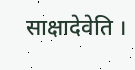साक्षादेवेति ।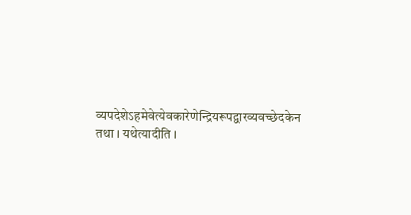व्यपदेशेऽहमेवेत्येवकारेणेन्द्रियरूपद्वारव्यवच्छेदकेन तथा । यथेत्यादीति ।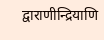द्वाराणीन्द्रियाणि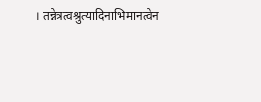। तन्नेत्रत्वश्रुत्यादिनाभिमानत्वेन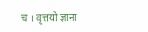च । वृत्तयो ज्ञाना